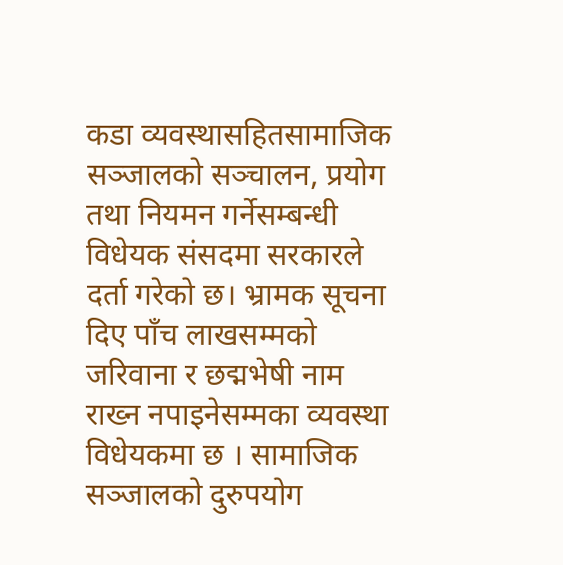कडा व्यवस्थासहितसामाजिक सञ्जालको सञ्चालन, प्रयोग तथा नियमन गर्नेसम्बन्धी विधेयक संसदमा सरकारले दर्ता गरेको छ। भ्रामक सूचना दिए पाँच लाखसम्मको जरिवाना र छद्मभेषी नाम राख्न नपाइनेसम्मका व्यवस्था विधेयकमा छ । सामाजिक सञ्जालको दुरुपयोग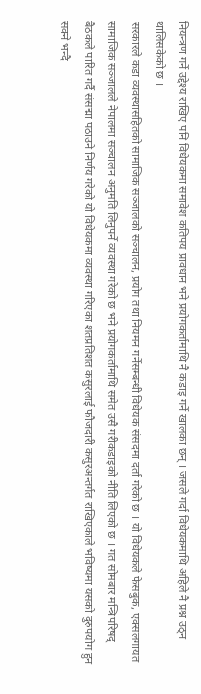नियन्त्रण गर्ने उद्देश्य राखिए पनि विधेयकमा समावेश कतिपय प्रावधान भने प्रयोगकर्तामाथि नै कडाइ गर्ने खालका छन् । जसले गर्दा विधेयकमाथि अहिले नै प्रश्न उठ्न थालिसकेको छ ।
सरकारले कडा व्यवस्थासहितको सामाजिक सञ्जालको सञ्चालन, प्रयोग तथा नियमन गर्नेसम्बन्धी विधेयक संसदमा दर्ता गरेको छ । यो विधेयकले फेसबुक, एक्सलगायत सामाजिक सञ्जालले नेपालमा सञ्चालन अनुमति लिनुपर्ने व्यवस्था गरेको छ भने प्रयोगकर्तामाथि समेत उसै गरीकडाइको नीति लिएको छ । गत सोमबार मन्त्रिपरिषद् बैठकले पारित गर्दै संसद्मा पठाउने निर्णय गरेको यो विधेयकमा व्यवस्था गरिएका शतप्रतिशत कसुरलाई फौजदारी कसुरअन्तर्गत राखिएकाले भविष्यमा यसको दुरुपयोग हुन सक्ने भन्दै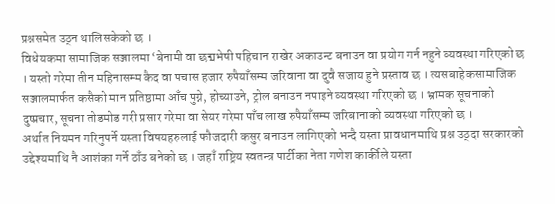प्रश्नसमेत उठ्न थालिसकेको छ ।
विधेयकमा सामाजिक सञ्जालमा ‘बेनामी वा छद्मभेषी पहिचान राखेर अकाउन्ट बनाउन वा प्रयोग गर्न नहुने व्यवस्था गरिएको छ । यस्तो गरेमा तीन महिनासम्म कैद वा पचास हजार रुपैयाँसम्म जरिवाना वा दुवै सजाय हुने प्रस्ताव छ । त्यसबाहेकसामाजिक सञ्जालमार्फत कसैको मान प्रतिष्ठामा आँच पुग्ने, होच्याउने, ट्रोल बनाउन नपाइने व्यवस्था गरिएको छ । भ्रामक सूचनाको दुष्प्रचार, सूचना तोडमोड गरी प्रसार गरेमा वा सेयर गरेमा पाँच लाख रुपैयाँसम्म जरिबानाको व्यवस्था गरिएको छ ।
अर्थात नियमन गरिनुपर्ने यस्ता विषयहरुलाई फौजदारी कसुर बनाउन लागिएको भन्दै यस्ता प्रावधानमाथि प्रश्न उठ्दा सरकारको उद्देश्यमाथि नै आशंका गर्ने ठाँउ बनेको छ । जहाँ राष्ट्रिय स्वतन्त्र पार्टीका नेता गणेश कार्कीले यस्ता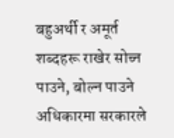बहुअर्थी र अमूर्त शब्दहरू राखेर सोच्न पाउने, बोल्न पाउने अधिकारमा सरकारले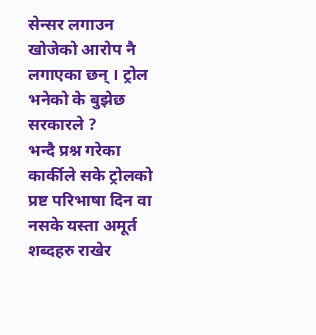सेन्सर लगाउन खोजेको आरोप नै लगाएका छन् । ट्रोल भनेको के बुझेछ सरकारले ?
भन्दै प्रश्न गरेका कार्कीले सके ट्रोलको प्रष्ट परिभाषा दिन वा नसके यस्ता अमूर्त शब्दहरु राखेर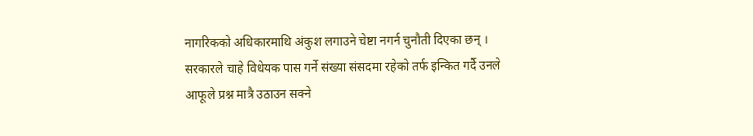नागरिकको अधिकारमाथि अंकुश लगाउने चेष्टा नगर्न चुनौती दिएका छन् । सरकारले चाहे विधेयक पास गर्ने संख्या संसदमा रहेको तर्फ इन्कित गर्दै उनले आफूले प्रश्न मात्रै उठाउन सक्ने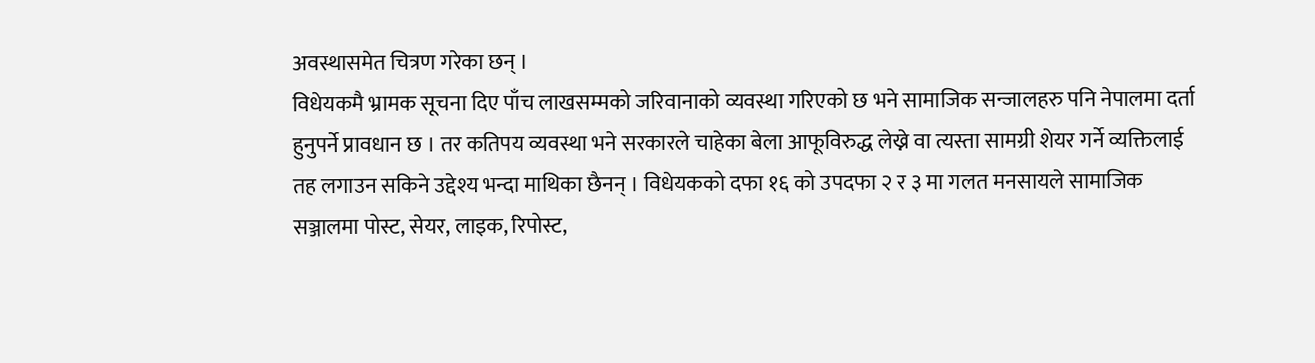अवस्थासमेत चित्रण गरेका छन् ।
विधेयकमै भ्रामक सूचना दिए पाँच लाखसम्मको जरिवानाको व्यवस्था गरिएको छ भने सामाजिक सन्जालहरु पनि नेपालमा दर्ता हुनुपर्ने प्रावधान छ । तर कतिपय व्यवस्था भने सरकारले चाहेका बेला आफूविरुद्ध लेख्ने वा त्यस्ता सामग्री शेयर गर्ने व्यक्तिलाई तह लगाउन सकिने उद्देश्य भन्दा माथिका छैनन् । विधेयकको दफा १६ को उपदफा २ र ३ मा गलत मनसायले सामाजिक सञ्जालमा पोस्ट, सेयर, लाइक, रिपोस्ट,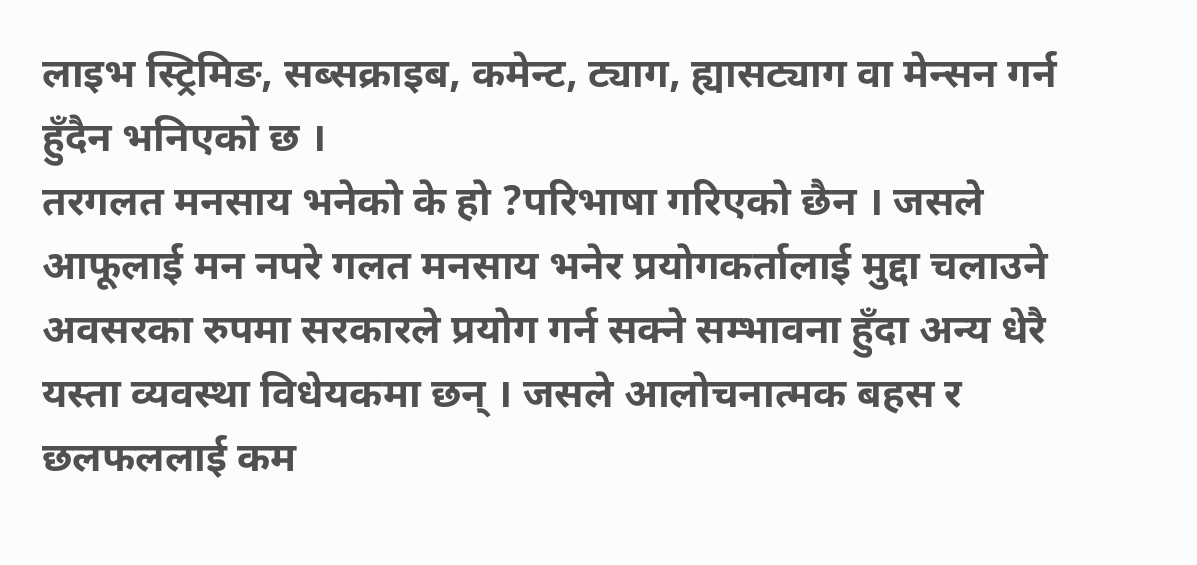लाइभ स्ट्रिमिङ, सब्सक्राइब, कमेन्ट, ट्याग, ह्यासट्याग वा मेन्सन गर्न हुँदैन भनिएको छ ।
तरगलत मनसाय भनेको के हो ?परिभाषा गरिएको छैन । जसले आफूलाई मन नपरे गलत मनसाय भनेर प्रयोगकर्तालाई मुद्दा चलाउने अवसरका रुपमा सरकारले प्रयोग गर्न सक्ने सम्भावना हुँदा अन्य धेरै यस्ता व्यवस्था विधेयकमा छन् । जसले आलोचनात्मक बहस र छलफललाई कम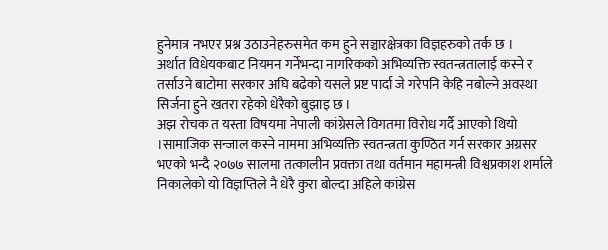हुनेमात्र नभएर प्रश्न उठाउनेहरुसमेत कम हुने सञ्चारक्षेत्रका विज्ञहरुको तर्क छ ।
अर्थात विधेयकबाट नियमन गर्नेभन्दा नागरिकको अभिव्यक्ति स्वतन्त्रतालाई कस्ने र तर्साउने बाटोमा सरकार अघि बढेको यसले प्रष्ट पार्दा जे गरेपनि केहि नबोल्ने अवस्था सिर्जना हुने खतरा रहेको धेरैको बुझाइ छ ।
अझ रोचक त यस्ता विषयमा नेपाली कांग्रेसले विगतमा विरोध गर्दै आएको थियो ।सामाजिक सन्जाल कस्ने नाममा अभिव्यक्ति स्वतन्त्रता कुण्ठित गर्न सरकार अग्रसर भएको भन्दै २०७७ सालमा तत्कालीन प्रवक्ता तथा वर्तमान महामन्त्री विश्वप्रकाश शर्माले निकालेको यो विज्ञप्तिले नै धेरै कुरा बोल्दा अहिले कांग्रेस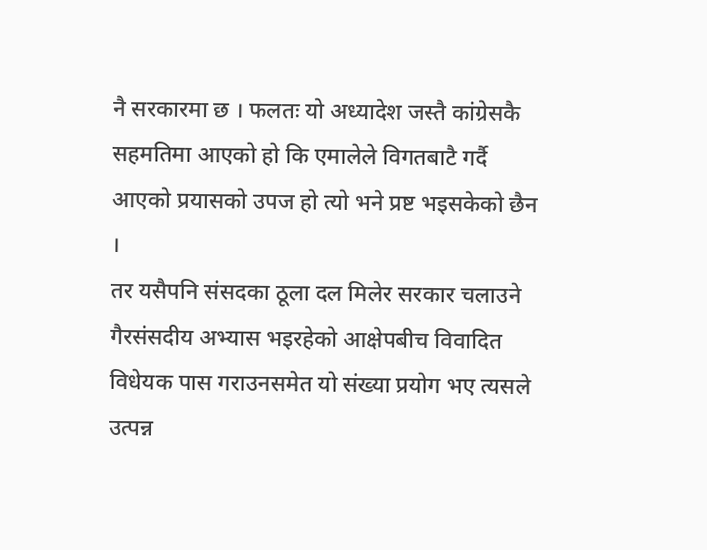नै सरकारमा छ । फलतः यो अध्यादेश जस्तै कांग्रेसकै सहमतिमा आएको हो कि एमालेले विगतबाटै गर्दै आएको प्रयासको उपज हो त्यो भने प्रष्ट भइसकेको छैन ।
तर यसैपनि संसदका ठूला दल मिलेर सरकार चलाउने गैरसंसदीय अभ्यास भइरहेको आक्षेपबीच विवादित विधेयक पास गराउनसमेत यो संख्या प्रयोग भए त्यसले उत्पन्न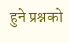हुने प्रश्नको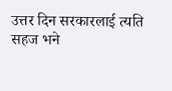उत्तर दिन सरकारलाई त्यति सहज भने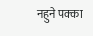नहुने पक्का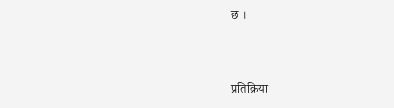छ ।


प्रतिक्रिया